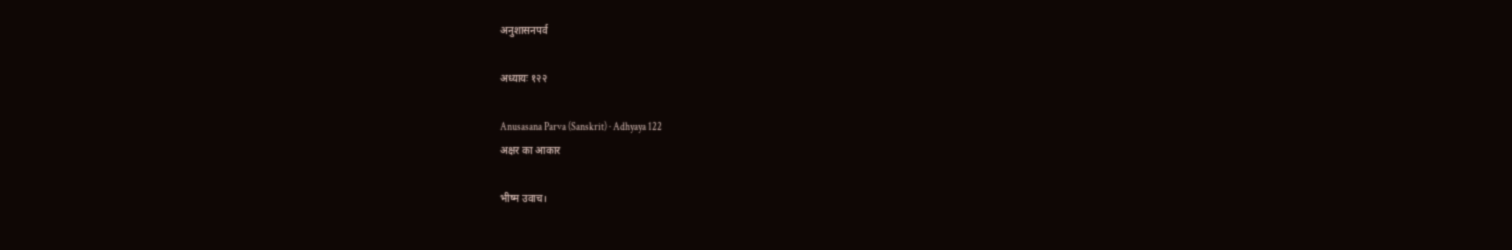अनुशासनपर्व

अध्यायः १२२

Anusasana Parva (Sanskrit) · Adhyaya 122
अक्षर का आकार

भीष्म उवाच।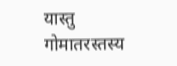यास्तु गोमातरस्तस्य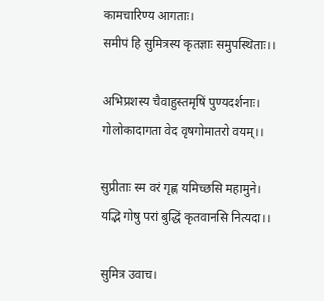कामचारिण्य आगताः।
समीपं हि सुमित्रस्य कृतज्ञाः समुपस्थिताः।।

अभिप्रशस्य चैवाहुस्तमृषिं पुण्यदर्शनाः।
गोलोकादागता वेद वृषगोमातरो वयम्।।

सुप्रीताः स्म वरं गृह्ण यमिच्छसि महामुने।
यद्भि गोषु परां बुद्धिं कृतवानसि नित्यदा।।

सुमित्र उवाच।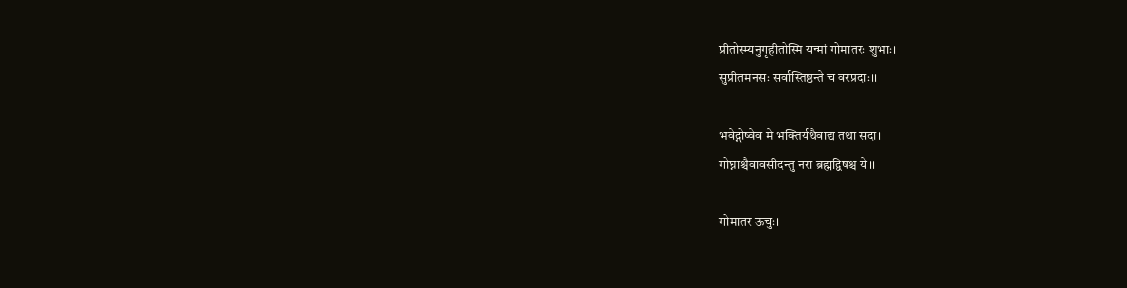प्रीतोस्म्यनुगृहीतोस्मि यन्मां गोमातरः शुभाः।
सुप्रीतमनसः सर्वास्तिष्ठन्ते च वरप्रदाः।।

भवेद्गोष्वेव मे भक्तिर्यथैवाद्य तथा सदा।
गोघ्नाश्चैवावसीदन्तु नरा ब्रह्मद्विषश्च ये।।

गोमातर ऊचुः।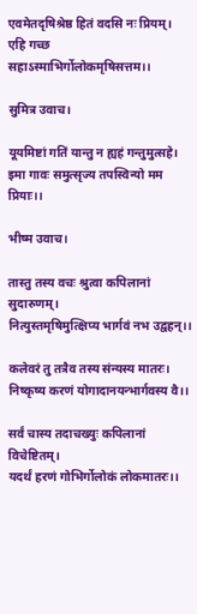एवमेतदृषिश्रेष्ठ हितं वदसि नः प्रियम्।
एहि गच्छ सहाऽस्माभिर्गोलोकमृषिसत्तम।।

सुमित्र उवाच।

यूयमिष्टां गतिं यान्तु न ह्यहं गन्तुमुत्सहे।
इमा गावः समुत्सृज्य तपस्विन्यो मम प्रियाः।।

भीष्म उवाच।

तास्तु तस्य वचः श्रुत्वा कपिलानां सुदारुणम्।
नित्युस्तमृषिमुत्क्षिप्य भार्गवं नभ उद्वहन्।।

कलेवरं तु तत्रैव तस्य संन्यस्य मातरः।
निष्कृष्य करणं योगादानयन्भार्गवस्य वै।।

सर्वं चास्य तदाचख्युः कपिलानां विचेष्टितम्।
यदर्थं हरणं गोभिर्गोलोकं लोकमातरः।।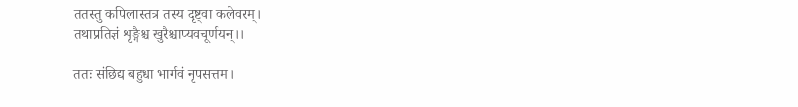ततस्तु कपिलास्तत्र तस्य दृष्ट्वा कलेवरम्।
तथाप्रतिज्ञं शृङ्गैश्च खुरैश्चाप्यवचूर्णयन्।।

ततः संछिद्य बहुधा भार्गवं नृपसत्तम।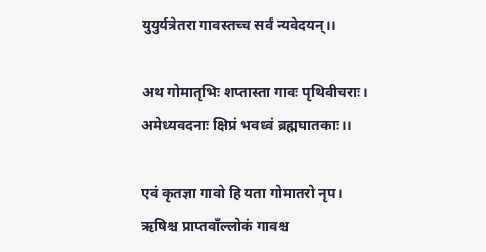युयुर्यत्रेतरा गावस्तच्च सर्वं न्यवेदयन्।।

अथ गोमातृभिः शप्तास्ता गावः पृथिवीचराः।
अमेध्यवदनाः क्षिप्रं भवध्वं ब्रह्मघातकाः।।

एवं कृतज्ञा गावो हि यता गोमातरो नृप।
ऋषिश्च प्राप्तवाँल्लोकं गावश्च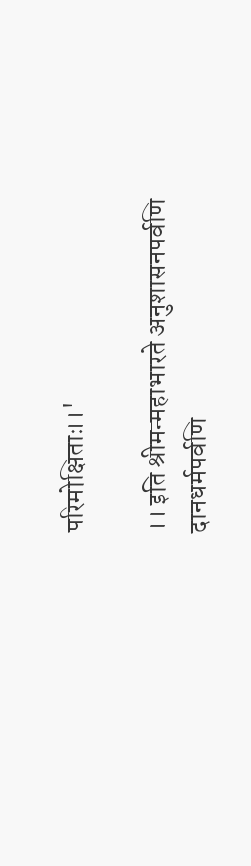परिमोक्षिताः।।'

।। इति श्रीमन्महाभारते अनुशासनपर्वणि
दानधर्मपर्वणि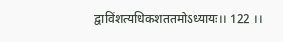द्वाविंशत्यधिकशततमोऽध्यायः।। 122 ।।